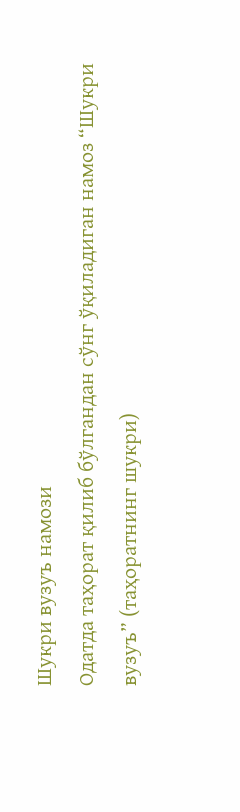Шукри вузуъ намози
Одатда таҳорат қилиб бўлгандан сўнг ўқиладиган намоз “Шукри вузуъ” (таҳоратнинг шукри)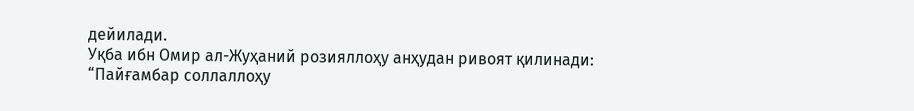дейилади.
Уқба ибн Омир ал-Жуҳаний розияллоҳу анҳудан ривоят қилинади:
“Пайғамбар соллаллоҳу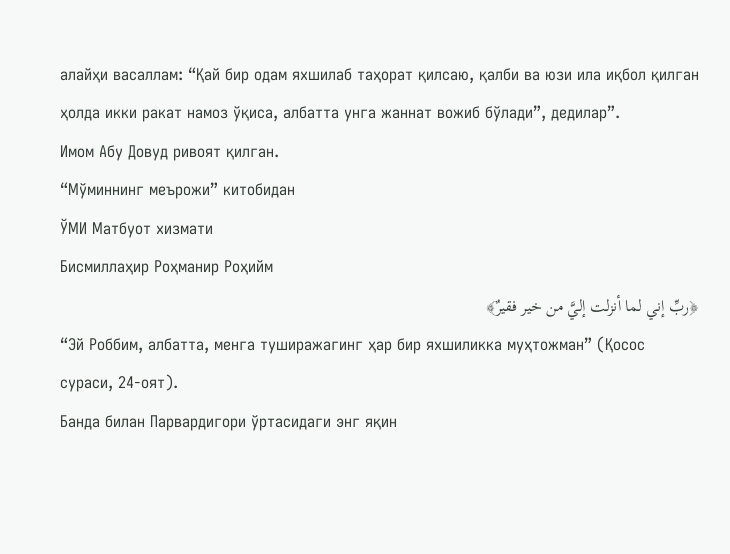алайҳи васаллам: “Қай бир одам яхшилаб таҳорат қилсаю, қалби ва юзи ила иқбол қилган ҳолда икки ракат намоз ўқиса, албатта унга жаннат вожиб бўлади”, дедилар”.
Имом Абу Довуд ривоят қилган.
“Мўминнинг меърожи” китобидан
ЎМИ Матбуот хизмати
Бисмиллаҳир Роҳманир Роҳийм
﴿ربِّ إني لما أنزلت إليَّ من خير فقيرٌ﴾
“Эй Роббим, албатта, менга туширажагинг ҳар бир яхшиликка муҳтожман” (Қосос сураси, 24-оят).
Банда билан Парвардигори ўртасидаги энг яқин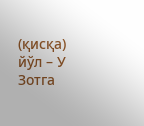(қисқа) йўл – У Зотга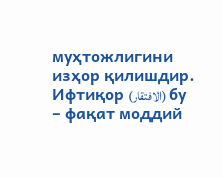муҳтожлигини изҳор қилишдир.
Ифтиқор (الافتقار) бу – фақат моддий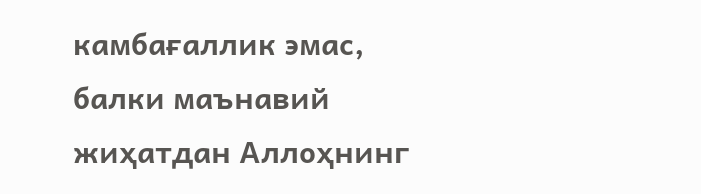камбағаллик эмас, балки маънавий жиҳатдан Аллоҳнинг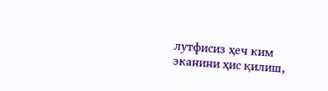лутфисиз ҳеч ким эканини ҳис қилиш,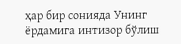ҳар бир сонияда Унинг ёрдамига интизор бўлиш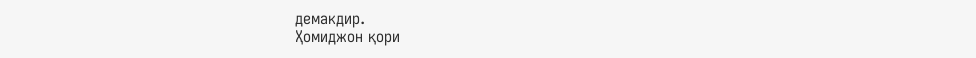демакдир.
Ҳомиджон қори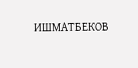ИШМАТБЕКОВ